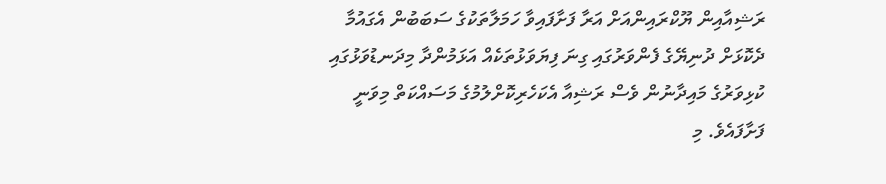ރަޝިއާއިން ޔޫކްރައިންއަށް އަރާ ފަށާފައިވާ ހަމަލާތަކުގެ ސަބަބުން އެގައުމާ ދެކޮޅަށް ދުނިޔޭގެ ފެންވަރުގައި ގިނަ ފިޔަވަޅުތަކެއް އަޅަމުންދާ މިދަނޑުވަޅުގައި ކުޅިވަރުގެ މައިދާނުން ވެސް ރަޝިއާ އެކަހެރިކޮށްލުމުގެ މަސައްކަތް މިވަނީ ފަށާފައެވެ. މި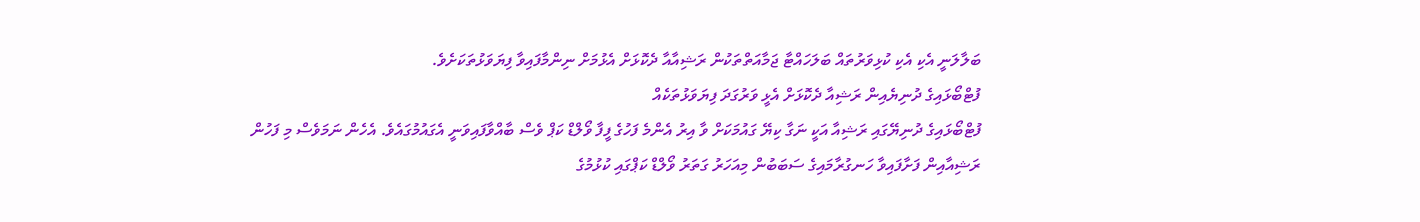ބަލާލަނީ އެކި އެކި ކުޅިވަރުތައް ބަލަހައްޓާ ޖަމާއަތްތަކުން ރަޝިއާއާ ދެކޮޅަށް އެޅުމަށް ނިންމާފައިވާ ފިޔަވަޅުތަކަށެވެ.
ފުޓްބޯޅައިގެ ދުނިޔެއިން ރަޝިއާ ދެކޮޅަށް އެޅީ ވަރުގަދަ ފިޔަވަޅުތަކެއް
ފުޓްބޯޅައިގެ ދުނިޔޭގައި ރަޝިއާ އަކީ ނަގާ ކިޔޭ ގައުމަކަށް ވާ އިރު އެންމެ ފަހުގެ ފީފާ ވޯލްޑް ކަޕް ވެސް ބާއްވާފައިވަނީ އެގައުމުގައެވެ. އެހެން ނަމަވެސް މި ފަހުން ރަޝިއާއިން ފަށާފައިވާ ހަނގުރާމައިގެ ސަބަބުން މިއަހަރު ގަތަރު ވޯލްޑް ކަޕްގައި ކުޅުމުގެ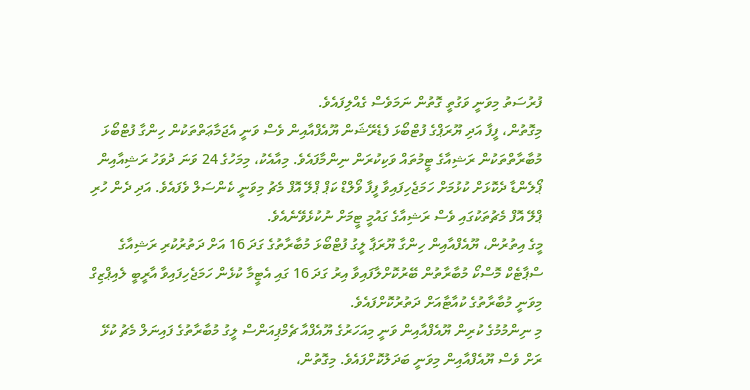ފުރުސަތު މިވަނީ ވަގުތީ ގޮތުން ނަމަވެސް ގެއްލިފައެވެ.
މިގޮތުން، ފީފާ އަދި ޔޫރަޕްގެ ފުޓްބޯޅަ ފެޑެރޭޝަން ޔޫއެފްއާއިން ވެސް ވަނީ އެޖަމާޢަތްތަކުން ހިންގާ ފުޓްބޯޅަ މުބާރާތްތަކުން ރަޝިއާގެ ޓީމުތައް ވަކިކުރަން ނިންމާފައެވެ. މިއާއެކު، މިމަހުގެ 24 ވަނަ ދުވަހު ރަޝިއާއިން ޕޯލެންޑާ ދެކޮޅަށް ކުޅުމަށް ހަމަޖެހިފައިވާ ފީފާ ވޯލްޑް ކަޕް ޕްލޭ އޮފް މެޗު މިވަނީ ކެންސަލް ވެފައެވެ. އަދި ދެން ހުރި ޕްލޭ އޮފް މެޗުތަކުގައި ވެސް ރަޝިއާގެ ގައުމީ ޓީމަށް ނުކުޅެވޭނެއެވެ.
މީގެ އިތުރުން، ޔޫއެފްއާއިން ހިންގާ ޔޫރަޕާ ލީގު ފުޓްބޯޅަ މުބާރާތުގެ ގަދަ 16 އަށް ދަތުރުކުރި ރަޝިއާގެ ސްޕާޓެކް މޮސްކޯ މުބާރާތުން ބޭރުކޮށްލާފައިވާ އިރު ގަދަ 16 ގައި އެޓީމާ ކުޅެން ހަމަޖެހިފައިވާ އާރީބީ ލެއިޕްޒިގް މިވަނީ މުބާރާތުގެ ކުއާޓާއަށް ދަތުރުކޮށްފައެވެ.
މި ނިންމުމުގެ ކުރިން ޔޫއެފްއާއިން ވަނީ މިއަހަރުގެ ޔޫއެފްއާ ޗެމްޕިއަންސް ލީގު މުބާރާތުގެ ފައިނަލް މެޗު ކުޅޭ ރަށް ވެސް ޔޫއެފްއާއިން މިވަނީ ބަދަލުކޮށްފައެވެ. މިގޮތުން،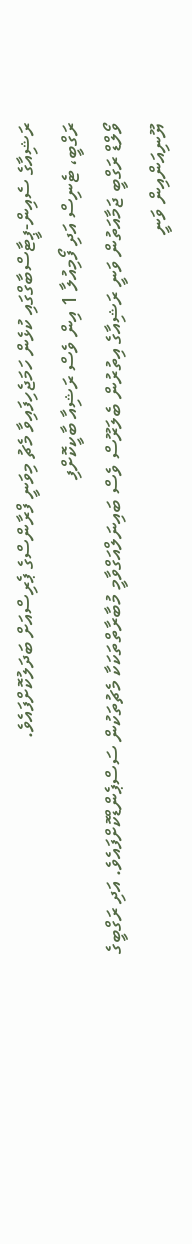ރަޝިއާގެ ސެއިން-ޕީޓާސްބާގްގައި ކުޅެން ހަމަޖެހިފައިވާ މެޗު މިވަނީ ފްރާންސްގެ ޕެރިސްއަށް ބަދަލުކޮށްފައެވެ.
ރަގްބީ، ޓެނިސް އަދި ފޯމިއުލާ 1 އިން ވެސް ރަޝިއާ ބާކީކޮށްފި
ވޯލްޑް ރަގްބީ ޖަމާއަތުން ވަނީ ރަޝިއާގެ އިތުރުން ބެލަރޫސް ވެސް ބައިނަލްއަގްވާމީ މުބާރާތްތަކަކާ މެޗުތަކުން ސަސްޕެންޑްކޮށްފައެވެ. އަދި ރަގްބީގެ ޔޫނިއަންއިން ވަނީ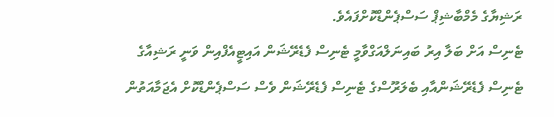ރަޝިޔާގެ މެމްބާޝިޕް ސަސްޕެންޑްކޮށްފައެވެ.
ޓެނިސް އަށް ބަލާ އިރު ބައިނަލްއަގްވާމީ ޓެނިސް ފެޑެރޭޝަން އައިޓީއެފްއިން ވަނީ ރަޝިއާގެ ޓެނިސް ފެޑެރޭޝަންއާއި ބެލަރޫސްގެ ޓެނިސް ފެޑެރޭޝަން ވެސް ސަސްޕެންޑްކޮށް އެޖަމާއަތުން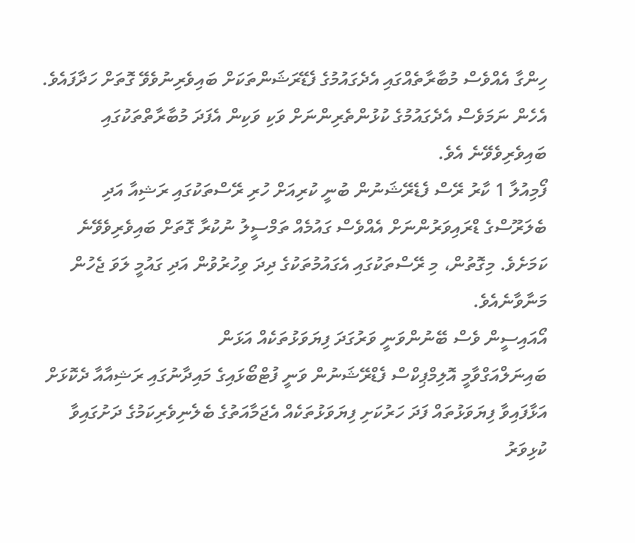ހިންގާ އެއްވެސް މުބާރާތެއްގައި އެދެގައުމުގެ ފެޑޭރަޝަންތަކަށް ބައިވެރިނުވެވޭ ގޮތަށް ހަދާފައެވެ. އެހެން ނަމަވެސް އެދެގައުމުގެ ކުޅުންތެރިންނަށް ވަކި ވަކިން އެފަދަ މުބާރާތްތަކުގައި ބައިވެރިވެވޭނެ އެވެ.
ފޯމިއުލާ 1 ކާރު ރޭސް ފެޑެރޭޝަނުން ބުނީ ކުރިއަށް ހުރި ރޭސްތަކުގައި ރަޝިއާ އަދި ބެލަރޫސްގެ ޑްރައިވަރުންނަށް އެއްވެސް ގައުމެއް ތަމްސީލު ނުކުރާ ގޮތަށް ބައިވެރިވެވޭނެ ކަމަށެވެ. މިގޮތުން، މި ރޭސްތަކުގައި އެގައުމުތަކުގެ ދިދަ ވިހުރުވުން އަދި ގައުމީ ލަވަ ޖެހުން މަނާވާނެއެވެ.
އޯއައިސީން ވެސް ބޭނުންވަނީ ވަރުގަދަ ފިޔަވަޅުތަކެއް އަޅަން
ބައިނަލްއަގްވާމީ އޮލިމްޕިކްސް ފެޑްރޭޝަނުން ވަނީ ފުޓްބޯޅައިގެ މައިދާނުގައި ރަޝިއާއާ ދެކޮޅަށް އަޅާފައިވާ ފިޔަވަޅުތައް ފަދަ ހަރުކަށި ފިޔަވަޅުތަކެއް އެޖަމާއަތުގެ ބެލެނިވެރިކަމުގެ ދަށުގައިވާ ކުޅިވަރު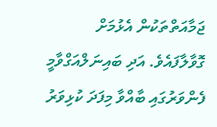ޖަމާއަތްތަކުން އެޅުމަށް ގޮވާލާފައެވެ. އަދި ބައިނަލްއަގްވާމީ ފެންވަރުގައި ބާއްވާ މިފަދަ ކުޅިވަރު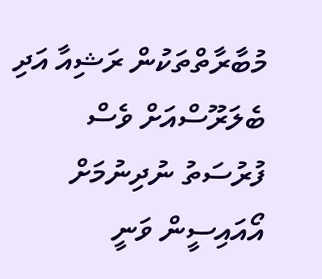މުބާރާތްތަކުން ރަޝިއާ އަދި ބެލަރޫސްއަށް ވެސް ފުރުސަތު ނުދިނުމަށް އޯއައިސީން ވަނީ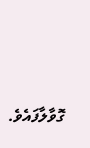ގޮވާލާފައެވެ.